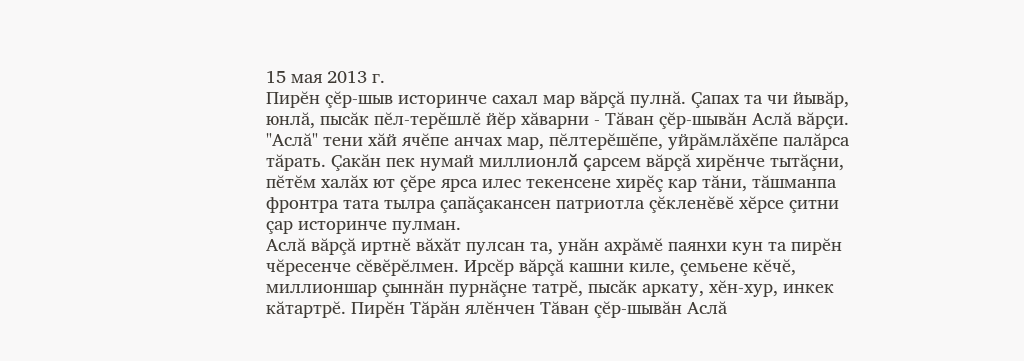15 мая 2013 г.
Пирĕн çĕр-шыв историнче сахал мар вăрçă пулнă. Çапах та чи йывăр, юнлă, пысăк пĕл-терĕшлĕ йĕр хăварни - Тăван çĕр-шывăн Аслă вăрçи. "Аслă" тени хăй ячĕпе анчах мар, пĕлтерĕшĕпе, уйрăмлăхĕпе палăрса тăрать. Çакăн пек нумай миллионлă çарсем вăрçă хирĕнче тытăçни, пĕтĕм халăх ют çĕре ярса илес текенсене хирĕç кар тăни, тăшманпа фронтра тата тылра çапăçакансен патриотла çĕкленĕвĕ хĕрсе çитни çар историнче пулман.
Аслă вăрçă иртнĕ вăхăт пулсан та, унăн ахрăмĕ паянхи кун та пирĕн чĕресенче сĕвĕрĕлмен. Ирсĕр вăрçă кашни киле, çемьене кĕчĕ, миллионшар çыннăн пурнăçне татрĕ, пысăк аркату, хĕн-хур, инкек кăтартрĕ. Пирĕн Тăрăн ялĕнчен Тăван çĕр-шывăн Аслă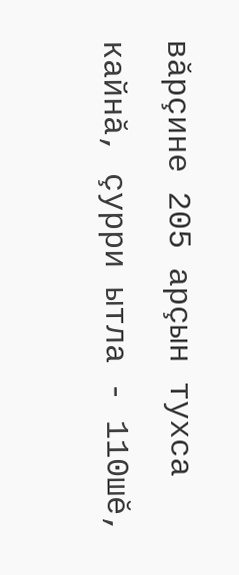вăрçине 205 арçын тухса кайнă, çурри ытла - 110шĕ,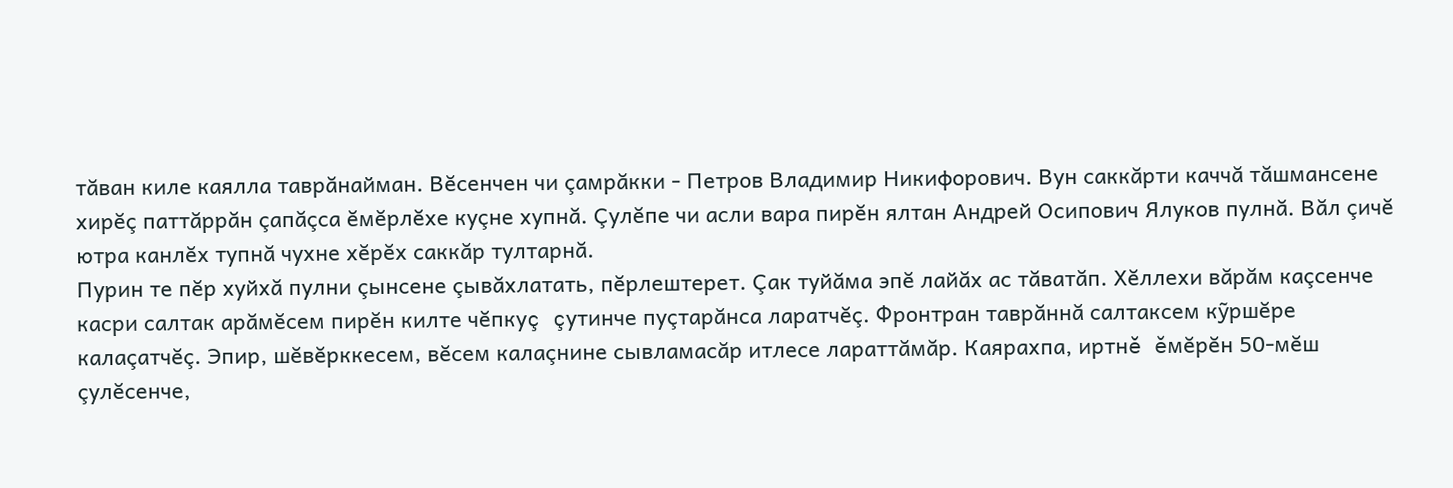тăван киле каялла таврăнайман. Вĕсенчен чи çамрăкки - Петров Владимир Никифорович. Вун саккăрти каччă тăшмансене хирĕç паттăррăн çапăçса ĕмĕрлĕхе куçне хупнă. Çулĕпе чи асли вара пирĕн ялтан Андрей Осипович Ялуков пулнă. Вăл çичĕ ютра канлĕх тупнă чухне хĕрĕх саккăр тултарнă.
Пурин те пĕр хуйхă пулни çынсене çывăхлатать, пĕрлештерет. Çак туйăма эпĕ лайăх ас тăватăп. Хĕллехи вăрăм каçсенче касри салтак арăмĕсем пирĕн килте чĕпкуç çутинче пуçтарăнса ларатчĕç. Фронтран таврăннă салтаксем кỹршĕре калаçатчĕç. Эпир, шĕвĕрккесем, вĕсем калаçнине сывламасăр итлесе лараттăмăр. Каярахпа, иртнĕ ĕмĕрĕн 50-мĕш çулĕсенче,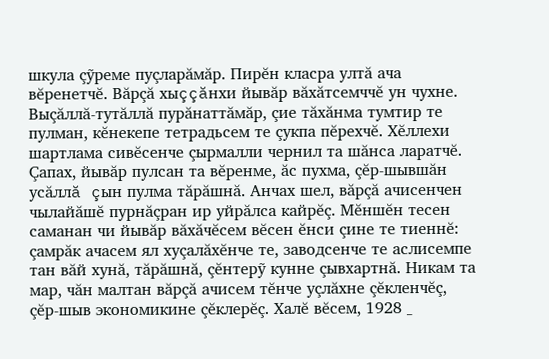шкула çỹреме пуçларăмăр. Пирĕн класра ултă ача вĕренетчĕ. Вăрçă хыççăнхи йывăр вăхăтсемччĕ ун чухне. Выçăллă-тутăллă пурăнаттăмăр, çие тăхăнма тумтир те пулман, кĕнекепе тетрадьсем те çукпа пĕрехчĕ. Хĕллехи шартлама сивĕсенче çырмалли чернил та шăнса ларатчĕ. Çапах, йывăр пулсан та вĕренме, ăс пухма, çĕр-шывшăн усăллă çын пулма тăрăшнă. Анчах шел, вăрçă ачисенчен чылайăшĕ пурнăçран ир уйрăлса кайрĕç. Мĕншĕн тесен саманан чи йывăр вăхăчĕсем вĕсен ĕнси çине те тиеннĕ: çамрăк ачасем ял хуçалăхĕнче те, заводсенче те аслисемпе тан вăй хунă, тăрăшнă, çĕнтерỹ кунне çывхартнă. Никам та мар, чăн малтан вăрçă ачисем тĕнче уçлăхне çĕкленчĕç, çĕр-шыв экономикине çĕклерĕç. Халĕ вĕсем, 1928 _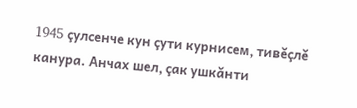1945 çулсенче кун çути курнисем, тивĕçлĕ канура. Анчах шел, çак ушкăнти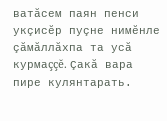ватăсем паян пенси укçисĕр пуçне нимĕнле çăмăллăхпа та усă курмаççĕ. Çакă вара пире кулянтарать.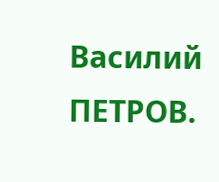Василий ПЕТРОВ.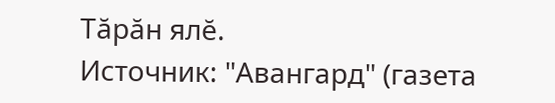Тăрăн ялĕ.
Источник: "Авангард" (газета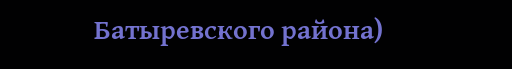Батыревского района)